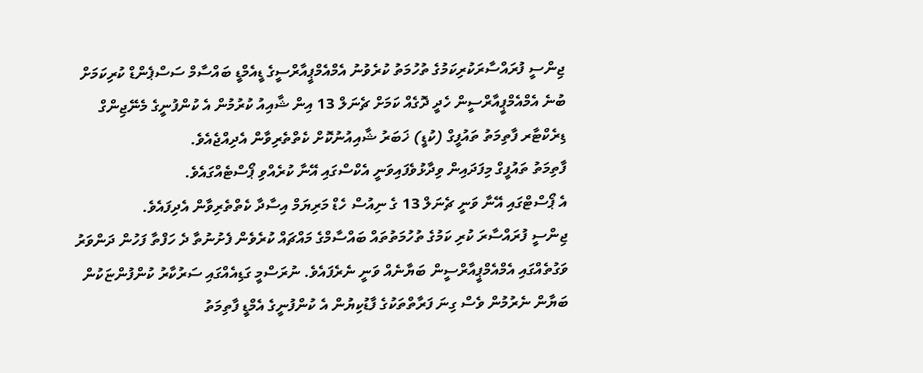ޖިންސީ ފުރައްސާރަކުރިކަމުގެ ތުހުމަތު ކުރެވުނު އެމްއެމްޕީއާރްސީގެ ޑީއެމްޑީ ބައްސާމް ސަސްޕެންޑް ކުރިކަމަށް ބުނެ އެމްއެމްޕީއާރްސީން ހެދީ ދޮގެއް ކަމަށް ޗެނަލް 13 އިން ޝާއިއު ކުރުމުން އެ ކުންފުނީގެ މެނޭޖިންގް ޑިރެކްޓާރ ފާތިމަތު ތައުފީގް (ކުޑީ) ޚަބަރު ޝާއިއުނުކޮށް ކެތްތެރިވާން އެދިއްޖެއެވެ.
ފާތިމަތު ތައުފީގް މިފަދައިން ވިދާޅުވެފައިވަނީ އެކްސްގައި އޭނާ ކުރެއްވި ޕޯސްޓެއްގައެވެ.
އެ ޕޯސްޓްގައި އޭނާ ވަނީ ޗެނަލް 13 ގެ ނިއުސް ހެޑް މަރިޔަމް އިސާދާ ކެތްތެރިވާން އެދިފައެވެ.
ޖިންސީ ފުރައްސާރަ ކުރި ކަމުގެ ތުހުމަތުތައް ބައްސާމްގެ މައްޗައް ކުރެވެން ފެށުނުތާ ދެ ހަފްތާ ފަހުން ދަންވަރު ވަގުތެއްގައި އެމްއެމްޕީއާރްސީން ބަޔާނެއް ވަނީ ނެރެފައެވެ. ނުރަސްމީ ގަޑިއެއްގައި ސަރުކާރު ކުންފުންޏަކުން ބަޔާން ނެރުމުން ވެސް ގިނަ ފަރާތްތަކުގެ ފާޑުކިޔުން އެ ކުންފުނީގެ އެމްޑީ ފާތިމަތު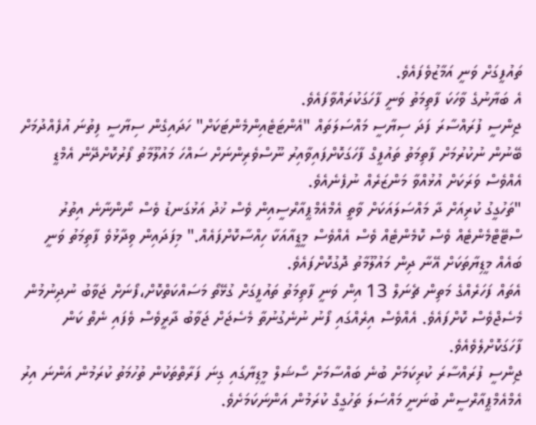ތައުފީގަށް ވަނީ އަމާޒުވެފައެވެ.
އެ ބަޔާނުގެ ވާހަކަ ފާތިމަތު ވަނީ ފާހަގަކުރައްވާފައެވެ.
ޖިންސީ ފުރައްސާރަ ފަދަ ސިޔާސީ މައްސަލަތައް "އެންޓަޓެއިންމެންޓަކަށް" ހަދައިގެން ސިޔާސީ ފިތުނަ އުފެއްދުމަށް ބޭނުން ނުކުރުމަށް ފާތިމަތު ތައުފީގް ފާހަގަކޮށްފައިވާއިރު ނޫސްވެރިންނަށް ސައްހަ މައުލޫމާތު ފޯރުކޮށްދޭން އެމްޑީ އެއްވެސް ވަރަކަށް އުޅުއްވާ މަންޒަރެއް ނުފެނެއެވެ.
"ތަހުގީގު ކުރިއަށް ދާ މައްސަލައަކަށް ވާތީ އެމްއެމްޕީއާރްސީއިން ވެސް ޚުދު އަޅުގަނޑު ވެސް ނޯންނާނެ އިތުރު ސްޓޭޓްމެންޓެއް ވެސް ކޮމެންޓެއް ވެސް އެއްވެސް މީޑީއާއަކާ ހިއްސާކޮށްފައެއް." މިފަދައިން ވިދާޅުވެ ފާތިމަތު ވަނީ ބައެއް މީޑިޔާތަކަށް އޭނާ ދިން މައުލޫމާތު ދޮގުކޮށްފައެވެ.
އެތައް ފަހަރެއްގެ މަތިން ޗެނަލް 13 އިން ވަނީ ފާތިމަތު ތައުފީގަށް ގުޅޭތޯ މަސައްކަތްކޮށް،ފޯނަށް ޖަވާބު ނުދިނުމުން މެސެޖްވެސް ކޮށްފައެވެ. އެއްވެސް އިރެއްގައި ފޯނު ނުނެގުނުތާ މެސެޖަށް ޖަވާބު ދާރީވެސް ވެފައި ނެތް ކަން ފާހަގަކޮށްލެވެއެވެ.
ޖިންސީ ފުރައްސާރަ ކުރިކަމަށް ބުނެ ބައްސާމަށް ސޯޝަލް މީޑިޔާގައި ގިނަ ފަރާތްތަކުން ތުހުމަތު ކުރަމުން އަންނަ އިރު އެމްއެމްޕީއާރްސީން ބުނަނީ މައްސަލަ ތަހުގީގް ކުރަމުން އަންނަކަމަށެވެ.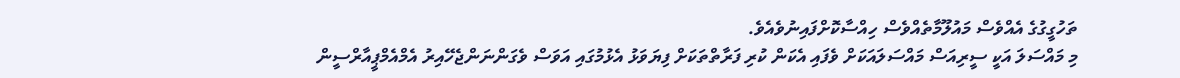ތަހުގީގުގެ އެއްވެސް މައުލޫމާތެއްވެސް ހިއްސާކޮށްފައިނުވެއެވެ.
މި މައްސަލަ އަކީ ސީރިއަސް މައްސަލައަކަށް ވެފައި އެކަން ކުރި ފަރާތްތަކަށް ފިޔަވަޅު އެޅުމުގައި އަވަސް ވެގަންނަންޖެހޭއިރު އެމްއެމްޕީއާރްސީން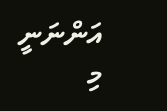އަންނަނީ މި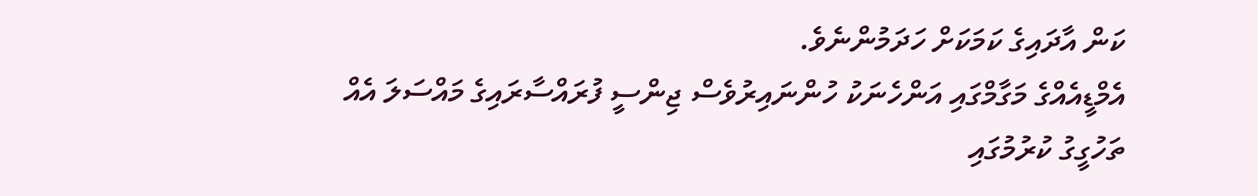ކަން އާދައިގެ ކަމަކަށް ހަދަމުންނެވެ.
އެމްޑީއެއްގެ މަގާމްގައި އަންހެނަކު ހުންނައިރުވެސް ޖިންސީ ފުރައްސާރައިގެ މައްސަލަ އެއް ތަހުގީގު ކުރުމުގައި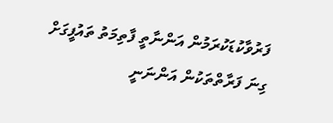ފަރުވާކުޑަކުރަމުން އަންނާތީ ފާތިމަތު ތައުފީގަށް ގިނަ ފަރާތްތަކުން އަންނަނީ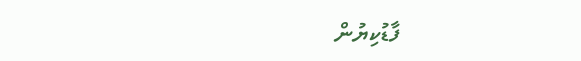ފާޑުކިޔުން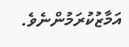އަމާޒުކުރަމުންނެވެ.